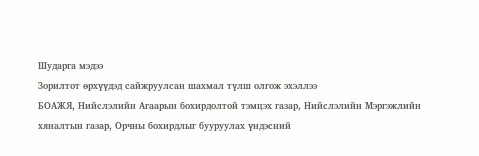Шударга мэдээ
Зорилтот өрхүүдэд сайжруулсан шахмал түлш олгож эхэллээ
БОАЖЯ, Нийслэлийн Агаарын бохирдолтой тэмцэх газар, Нийслэлийн Мэргэжлийн хяналтын газар, Орчны бохирдлыг бууруулах үндэсний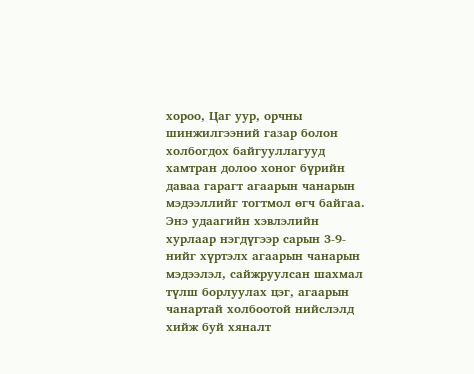хороо, Цаг уур, орчны шинжилгээний газар болон холбогдох байгууллагууд хамтран долоо хоног бүрийн даваа гарагт агаарын чанарын мэдээллийг тогтмол өгч байгаа. Энэ удаагийн хэвлэлийн хурлаар нэгдүгээр сарын 3-9-нийг хүртэлх агаарын чанарын мэдээлэл, сайжруулсан шахмал түлш борлуулах цэг, агаарын чанартай холбоотой нийслэлд хийж буй хяналт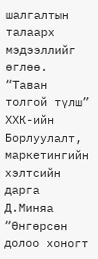шалгалтын талаарх мэдээллийг өглөө.
“Таван толгой түлш” ХХК-ийн Борлуулалт, маркетингийн хэлтсийн дарга Д.Миняа “Өнгөрсөн долоо хоногт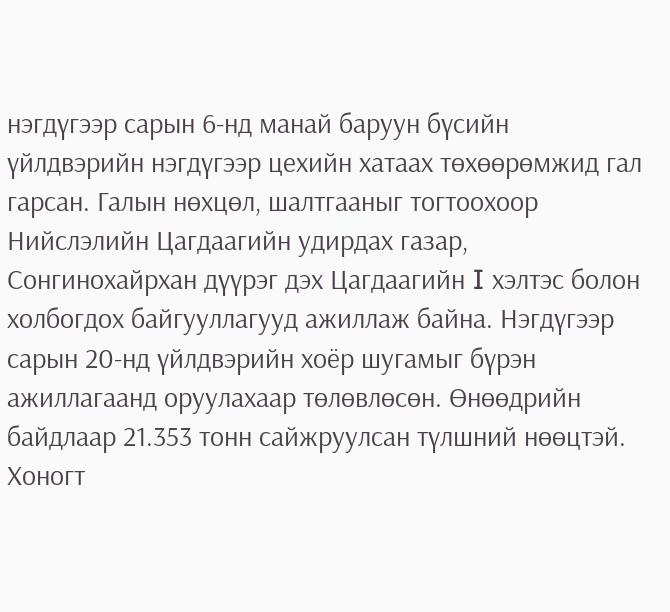нэгдүгээр сарын 6-нд манай баруун бүсийн үйлдвэрийн нэгдүгээр цехийн хатаах төхөөрөмжид гал гарсан. Галын нөхцөл, шалтгааныг тогтоохоор Нийслэлийн Цагдаагийн удирдах газар, Сонгинохайрхан дүүрэг дэх Цагдаагийн I хэлтэс болон холбогдох байгууллагууд ажиллаж байна. Нэгдүгээр сарын 20-нд үйлдвэрийн хоёр шугамыг бүрэн ажиллагаанд оруулахаар төлөвлөсөн. Өнөөдрийн байдлаар 21.353 тонн сайжруулсан түлшний нөөцтэй. Хоногт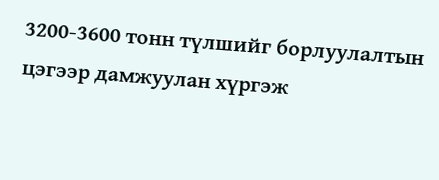3200-3600 тонн түлшийг борлуулалтын цэгээр дамжуулан хүргэж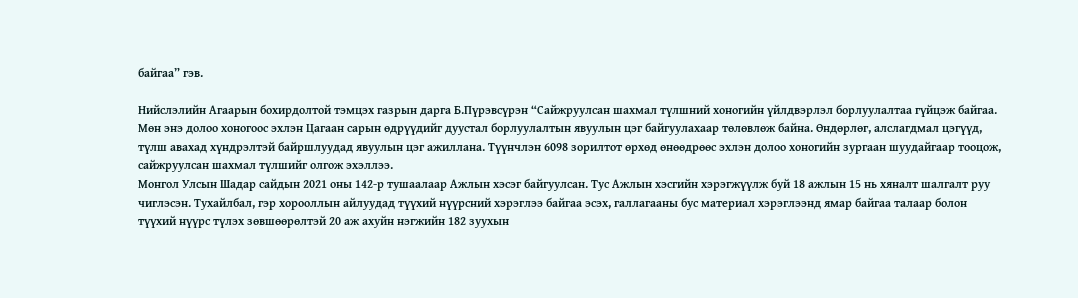байгаа” гэв.

Нийслэлийн Агаарын бохирдолтой тэмцэх газрын дарга Б.Пүрэвсүрэн “Сайжруулсан шахмал түлшний хоногийн үйлдвэрлэл борлуулалтаа гүйцэж байгаа. Мөн энэ долоо хоногоос эхлэн Цагаан сарын өдрүүдийг дуустал борлуулалтын явуулын цэг байгуулахаар төлөвлөж байна. Өндөрлөг, алслагдмал цэгүүд, түлш авахад хүндрэлтэй байршлуудад явуулын цэг ажиллана. Түүнчлэн 6098 зорилтот өрхөд өнөөдрөөс эхлэн долоо хоногийн зургаан шуудайгаар тооцож, сайжруулсан шахмал түлшийг олгож эхэллээ.
Монгол Улсын Шадар сайдын 2021 оны 142-р тушаалаар Ажлын хэсэг байгуулсан. Тус Ажлын хэсгийн хэрэгжүүлж буй 18 ажлын 15 нь хяналт шалгалт руу чиглэсэн. Тухайлбал, гэр хорооллын айлуудад түүхий нүүрсний хэрэглээ байгаа эсэх, галлагааны бус материал хэрэглээнд ямар байгаа талаар болон түүхий нүүрс түлэх зөвшөөрөлтэй 20 аж ахуйн нэгжийн 182 зуухын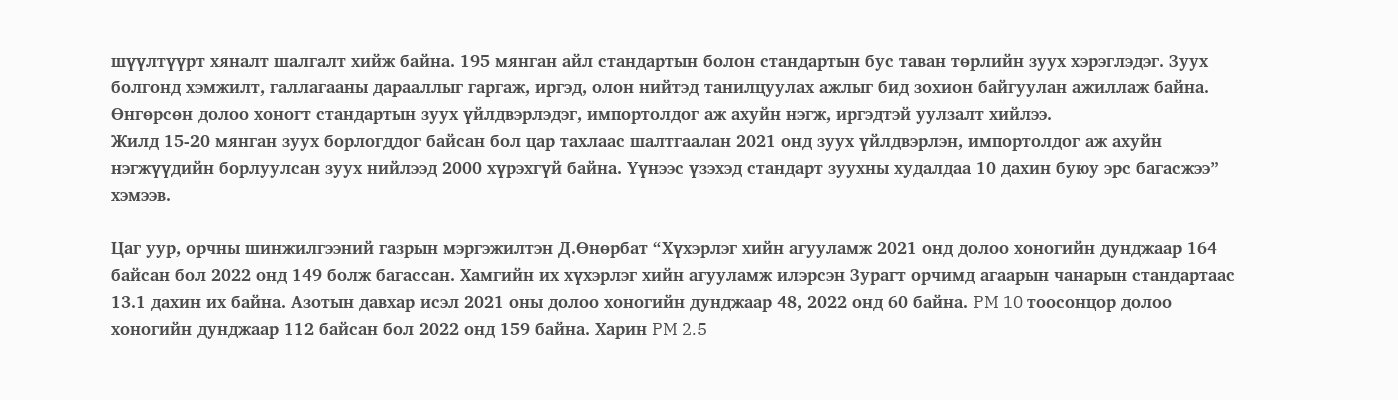шүүлтүүрт хяналт шалгалт хийж байна. 195 мянган айл стандартын болон стандартын бус таван төрлийн зуух хэрэглэдэг. Зуух болгонд хэмжилт, галлагааны дарааллыг гаргаж, иргэд, олон нийтэд танилцуулах ажлыг бид зохион байгуулан ажиллаж байна. Өнгөрсөн долоо хоногт стандартын зуух үйлдвэрлэдэг, импортолдог аж ахуйн нэгж, иргэдтэй уулзалт хийлээ.
Жилд 15-20 мянган зуух борлогддог байсан бол цар тахлаас шалтгаалан 2021 онд зуух үйлдвэрлэн, импортолдог аж ахуйн нэгжүүдийн борлуулсан зуух нийлээд 2000 хүрэхгүй байна. Үүнээс үзэхэд стандарт зуухны худалдаа 10 дахин буюу эрс багасжээ” хэмээв.

Цаг уур, орчны шинжилгээний газрын мэргэжилтэн Д.Өнөрбат “Хүхэрлэг хийн агууламж 2021 онд долоо хоногийн дунджаар 164 байсан бол 2022 онд 149 болж багассан. Хамгийн их хүхэрлэг хийн агууламж илэрсэн Зурагт орчимд агаарын чанарын стандартаас 13.1 дахин их байна. Азотын давхар исэл 2021 оны долоо хоногийн дунджаар 48, 2022 онд 60 байна. PM 10 тоосонцор долоо хоногийн дунджаар 112 байсан бол 2022 онд 159 байна. Харин PM 2.5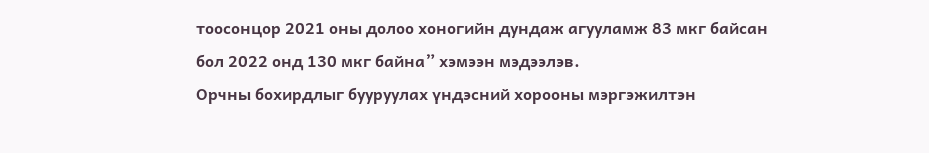тоосонцор 2021 оны долоо хоногийн дундаж агууламж 83 мкг байсан бол 2022 онд 130 мкг байна” хэмээн мэдээлэв.
Орчны бохирдлыг бууруулах үндэсний хорооны мэргэжилтэн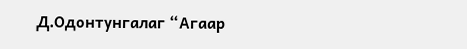Д.Одонтунгалаг “Агаар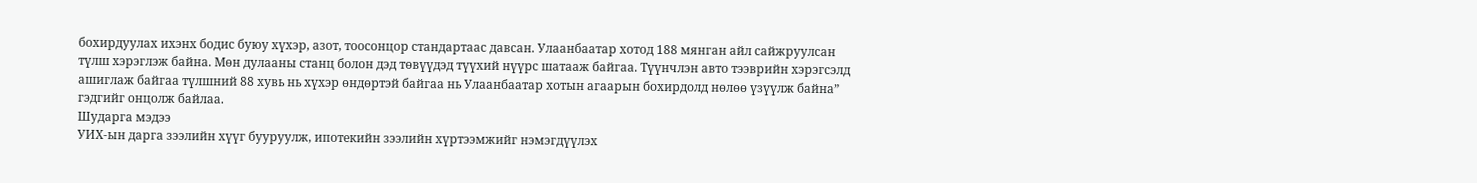бохирдуулах ихэнх бодис буюу хүхэр, азот, тоосонцор стандартаас давсан. Улаанбаатар хотод 188 мянган айл сайжруулсан түлш хэрэглэж байна. Мөн дулааны станц болон дэд төвүүдэд түүхий нүүрс шатааж байгаа. Түүнчлэн авто тээврийн хэрэгсэлд ашиглаж байгаа түлшний 88 хувь нь хүхэр өндөртэй байгаа нь Улаанбаатар хотын агаарын бохирдолд нөлөө үзүүлж байна” гэдгийг онцолж байлаа.
Шударга мэдээ
УИХ-ын дарга зээлийн хүүг бууруулж, ипотекийн зээлийн хүртээмжийг нэмэгдүүлэх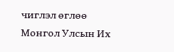чиглэл өглөө
Монгол Улсын Их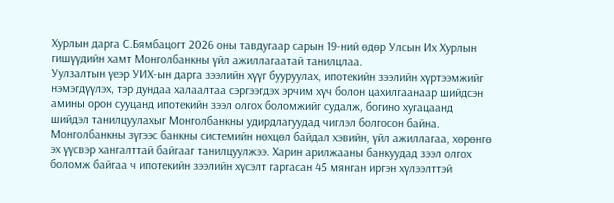Хурлын дарга С.Бямбацогт 2026 оны тавдугаар сарын 19-ний өдөр Улсын Их Хурлын гишүүдийн хамт Монголбанкны үйл ажиллагаатай танилцлаа.
Уулзалтын үеэр УИХ-ын дарга зээлийн хүүг бууруулах, ипотекийн зээлийн хүртээмжийг нэмэгдүүлэх, тэр дундаа халаалтаа сэргээгдэх эрчим хүч болон цахилгаанаар шийдсэн амины орон сууцанд ипотекийн зээл олгох боломжийг судалж, богино хугацаанд шийдэл танилцуулахыг Монголбанкны удирдлагуудад чиглэл болгосон байна.
Монголбанкны зүгээс банкны системийн нөхцөл байдал хэвийн, үйл ажиллагаа, хөрөнгө эх үүсвэр хангалттай байгааг танилцуулжээ. Харин арилжааны банкуудад зээл олгох боломж байгаа ч ипотекийн зээлийн хүсэлт гаргасан 45 мянган иргэн хүлээлттэй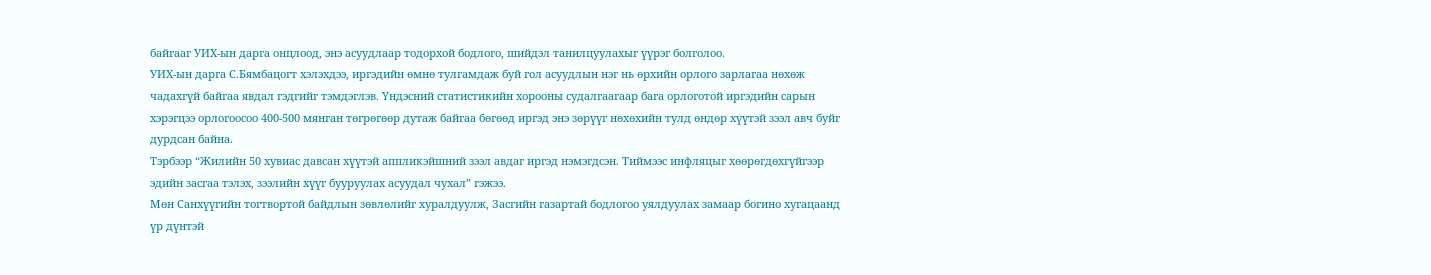байгааг УИХ-ын дарга онцлоод, энэ асуудлаар тодорхой бодлого, шийдэл танилцуулахыг үүрэг болголоо.
УИХ-ын дарга С.Бямбацогт хэлэхдээ, иргэдийн өмнө тулгамдаж буй гол асуудлын нэг нь өрхийн орлого зарлагаа нөхөж чадахгүй байгаа явдал гэдгийг тэмдэглэв. Үндэсний статистикийн хорооны судалгаагаар бага орлоготой иргэдийн сарын хэрэгцээ орлогоосоо 400-500 мянган төгрөгөөр дутаж байгаа бөгөөд иргэд энэ зөрүүг нөхөхийн тулд өндөр хүүтэй зээл авч буйг дурдсан байна.
Тэрбээр “Жилийн 50 хувиас давсан хүүтэй аппликэйшний зээл авдаг иргэд нэмэгдсэн. Тиймээс инфляцыг хөөрөгдөхгүйгээр эдийн засгаа тэлэх, зээлийн хүүг бууруулах асуудал чухал” гэжээ.
Мөн Санхүүгийн тогтвортой байдлын зөвлөлийг хуралдуулж, Засгийн газартай бодлогоо уялдуулах замаар богино хугацаанд үр дүнтэй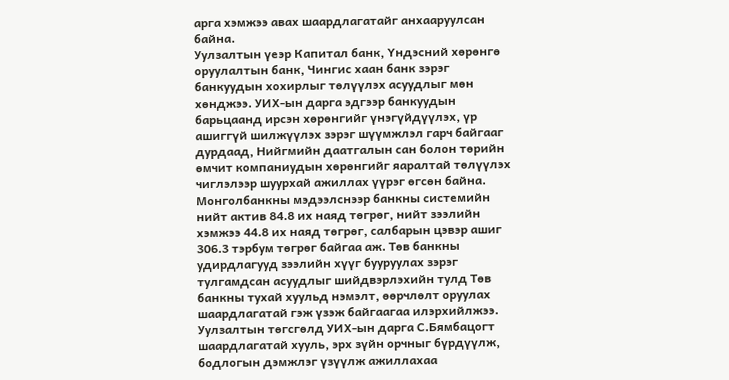арга хэмжээ авах шаардлагатайг анхааруулсан байна.
Уулзалтын үеэр Капитал банк, Үндэсний хөрөнгө оруулалтын банк, Чингис хаан банк зэрэг банкуудын хохирлыг төлүүлэх асуудлыг мөн хөнджээ. УИХ-ын дарга эдгээр банкуудын барьцаанд ирсэн хөрөнгийг үнэгүйдүүлэх, үр ашиггүй шилжүүлэх зэрэг шүүмжлэл гарч байгааг дурдаад, Нийгмийн даатгалын сан болон төрийн өмчит компаниудын хөрөнгийг яаралтай төлүүлэх чиглэлээр шуурхай ажиллах үүрэг өгсөн байна.
Монголбанкны мэдээлснээр банкны системийн нийт актив 84.8 их наяд төгрөг, нийт зээлийн хэмжээ 44.8 их наяд төгрөг, салбарын цэвэр ашиг 306.3 тэрбум төгрөг байгаа аж. Төв банкны удирдлагууд зээлийн хүүг бууруулах зэрэг тулгамдсан асуудлыг шийдвэрлэхийн тулд Төв банкны тухай хуульд нэмэлт, өөрчлөлт оруулах шаардлагатай гэж үзэж байгаагаа илэрхийлжээ.
Уулзалтын төгсгөлд УИХ-ын дарга С.Бямбацогт шаардлагатай хууль, эрх зүйн орчныг бүрдүүлж, бодлогын дэмжлэг үзүүлж ажиллахаа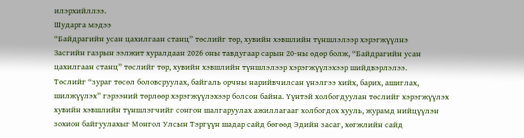илэрхийллээ.
Шударга мэдээ
“Байдрагийн усан цахилгаан станц” төслийг төр, хувийн хэвшлийн түншлэлээр хэрэгжүүлнэ
Засгийн газрын ээлжит хуралдаан 2026 оны тавдугаар сарын 20-ны өдөр болж, “Байдрагийн усан цахилгаан станц” төслийг төр, хувийн хэвшлийн түншлэлээр хэрэгжүүлэхээр шийдвэрлэлээ.
Төслийг “зураг төсөл боловсруулах, байгаль орчны нарийвчилсан үнэлгээ хийх, барих, ашиглах, шилжүүлэх” гэрээний төрлөөр хэрэгжүүлэхээр болсон байна. Үүнтэй холбогдуулан төслийг хэрэгжүүлэх хувийн хэвшлийн түншлэгчийг сонгон шалгаруулах ажиллагааг холбогдох хууль, журамд нийцүүлэн зохион байгуулахыг Монгол Улсын Тэргүүн шадар сайд бөгөөд Эдийн засаг, хөгжлийн сайд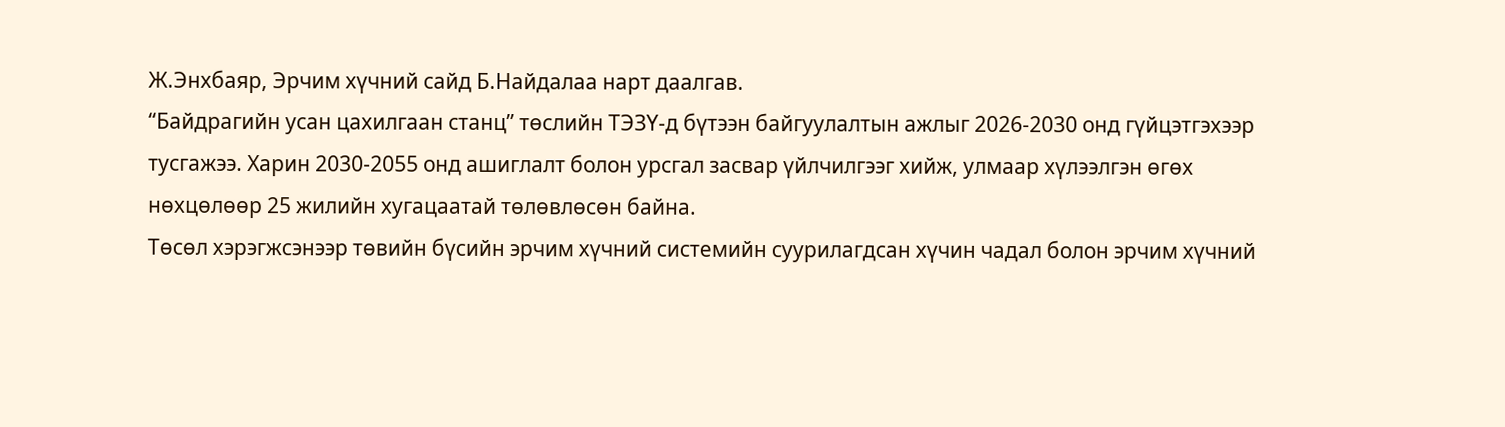Ж.Энхбаяр, Эрчим хүчний сайд Б.Найдалаа нарт даалгав.
“Байдрагийн усан цахилгаан станц” төслийн ТЭЗҮ-д бүтээн байгуулалтын ажлыг 2026-2030 онд гүйцэтгэхээр тусгажээ. Харин 2030-2055 онд ашиглалт болон урсгал засвар үйлчилгээг хийж, улмаар хүлээлгэн өгөх нөхцөлөөр 25 жилийн хугацаатай төлөвлөсөн байна.
Төсөл хэрэгжсэнээр төвийн бүсийн эрчим хүчний системийн суурилагдсан хүчин чадал болон эрчим хүчний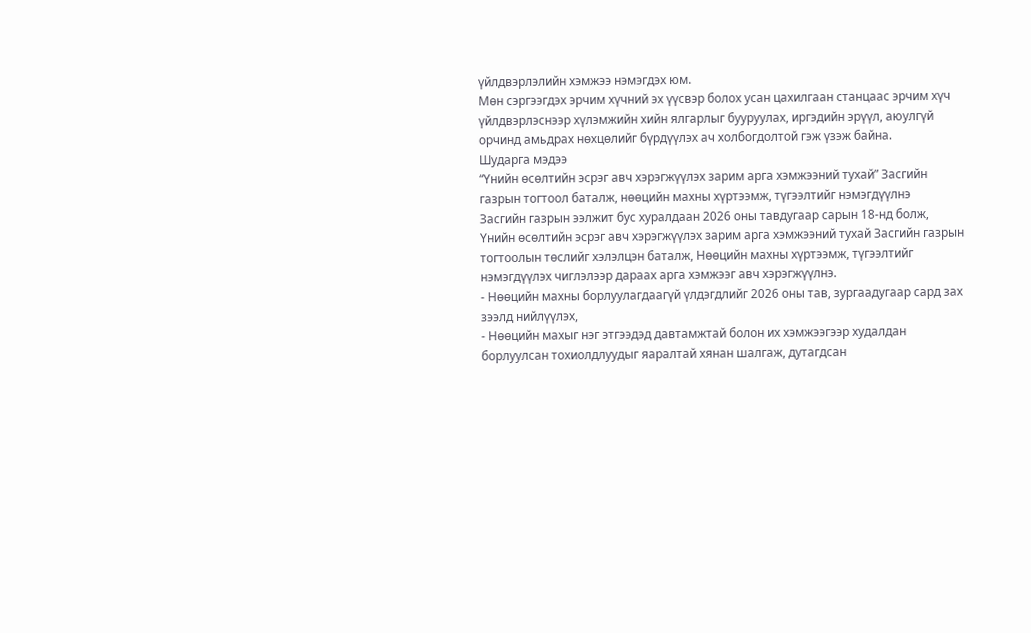үйлдвэрлэлийн хэмжээ нэмэгдэх юм.
Мөн сэргээгдэх эрчим хүчний эх үүсвэр болох усан цахилгаан станцаас эрчим хүч үйлдвэрлэснээр хүлэмжийн хийн ялгарлыг бууруулах, иргэдийн эрүүл, аюулгүй орчинд амьдрах нөхцөлийг бүрдүүлэх ач холбогдолтой гэж үзэж байна.
Шударга мэдээ
“Үнийн өсөлтийн эсрэг авч хэрэгжүүлэх зарим арга хэмжээний тухай” Засгийн газрын тогтоол баталж, нөөцийн махны хүртээмж, түгээлтийг нэмэгдүүлнэ
Засгийн газрын ээлжит бус хуралдаан 2026 оны тавдугаар сарын 18-нд болж, Үнийн өсөлтийн эсрэг авч хэрэгжүүлэх зарим арга хэмжээний тухай Засгийн газрын тогтоолын төслийг хэлэлцэн баталж, Нөөцийн махны хүртээмж, түгээлтийг нэмэгдүүлэх чиглэлээр дараах арга хэмжээг авч хэрэгжүүлнэ.
- Нөөцийн махны борлуулагдаагүй үлдэгдлийг 2026 оны тав, зургаадугаар сард зах зээлд нийлүүлэх,
- Нөөцийн махыг нэг этгээдэд давтамжтай болон их хэмжээгээр худалдан борлуулсан тохиолдлуудыг яаралтай хянан шалгаж, дутагдсан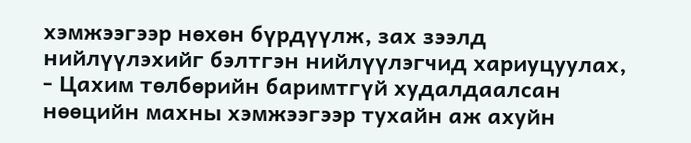хэмжээгээр нөхөн бүрдүүлж, зах зээлд нийлүүлэхийг бэлтгэн нийлүүлэгчид хариуцуулах,
- Цахим төлбөрийн баримтгүй худалдаалсан нөөцийн махны хэмжээгээр тухайн аж ахуйн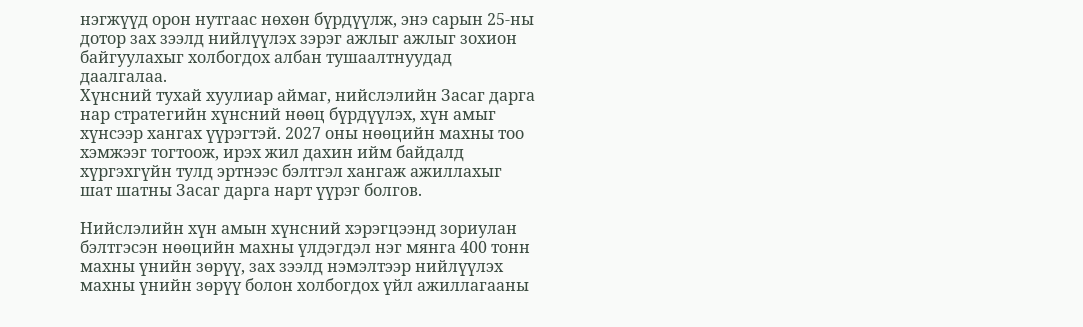нэгжүүд орон нутгаас нөхөн бүрдүүлж, энэ сарын 25-ны дотор зах зээлд нийлүүлэх зэрэг ажлыг ажлыг зохион байгуулахыг холбогдох албан тушаалтнуудад даалгалаа.
Хүнсний тухай хуулиар аймаг, нийслэлийн Засаг дарга нар стратегийн хүнсний нөөц бүрдүүлэх, хүн амыг хүнсээр хангах үүрэгтэй. 2027 оны нөөцийн махны тоо хэмжээг тогтоож, ирэх жил дахин ийм байдалд хүргэхгүйн тулд эртнээс бэлтгэл хангаж ажиллахыг шат шатны Засаг дарга нарт үүрэг болгов.

Нийслэлийн хүн амын хүнсний хэрэгцээнд зориулан бэлтгэсэн нөөцийн махны үлдэгдэл нэг мянга 400 тонн махны үнийн зөрүү, зах зээлд нэмэлтээр нийлүүлэх махны үнийн зөрүү болон холбогдох үйл ажиллагааны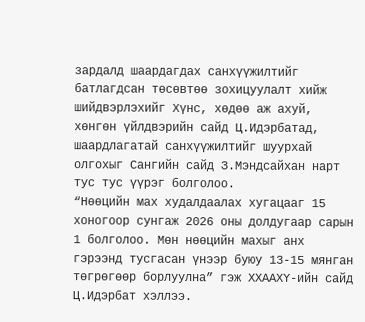зардалд шаардагдах санхүүжилтийг батлагдсан төсөвтөө зохицуулалт хийж шийдвэрлэхийг Хүнс, хөдөө аж ахуй, хөнгөн үйлдвэрийн сайд Ц.Идэрбатад, шаардлагатай санхүүжилтийг шуурхай олгохыг Сангийн сайд З.Мэндсайхан нарт тус тус үүрэг болголоо.
“Нөөцийн мах худалдаалах хугацааг 15 хоногоор сунгаж 2026 оны долдугаар сарын 1 болголоо. Мөн нөөцийн махыг анх гэрээнд тусгасан үнээр буюу 13-15 мянган төгрөгөөр борлуулна” гэж ХХААХҮ-ийн сайд Ц.Идэрбат хэллээ.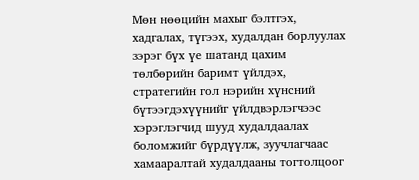Мөн нөөцийн махыг бэлтгэх, хадгалах, түгээх, худалдан борлуулах зэрэг бүх үе шатанд цахим төлбөрийн баримт үйлдэх, стратегийн гол нэрийн хүнсний бүтээгдэхүүнийг үйлдвэрлэгчээс хэрэглэгчид шууд худалдаалах боломжийг бүрдүүлж, зуучлагчаас хамааралтай худалдааны тогтолцоог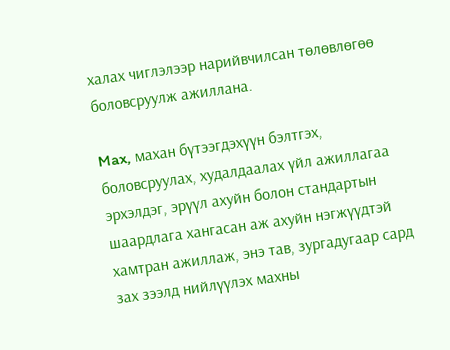халах чиглэлээр нарийвчилсан төлөвлөгөө боловсруулж ажиллана.

Max, махан бүтээгдэхүүн бэлтгэх, боловсруулах, худалдаалах үйл ажиллагаа эрхэлдэг, эрүүл ахуйн болон стандартын шаардлага хангасан аж ахуйн нэгжүүдтэй хамтран ажиллаж, энэ тав, зургадугаар сард зах зээлд нийлүүлэх махны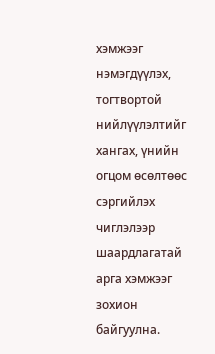хэмжээг нэмэгдүүлэх, тогтвортой нийлүүлэлтийг хангах, үнийн огцом өсөлтөөс сэргийлэх чиглэлээр шаардлагатай арга хэмжээг зохион байгуулна.